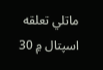ماتلي تعلقه اسپتال ۾ 30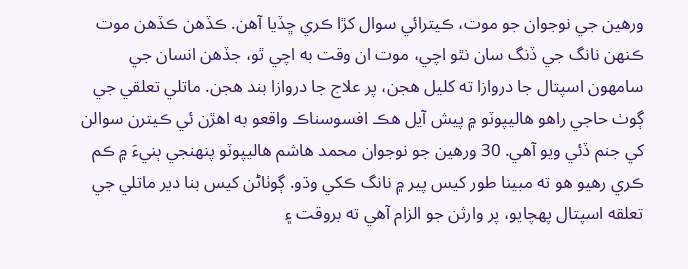ورهين جي نوجوان جو موت، ڪيترائي سوال کڙا ڪري ڇڏيا آهن. ڪڏهن ڪڏهن موت ڪنهن نانگ جي ڏنگ سان نٿو اچي، موت ان وقت به اچي ٿو، جڏهن انسان جي سامهون اسپتال جا دروازا ته کليل هجن، پر علاج جا دروازا بند هجن. ماتلي تعلقي جي ڳوٺ حاجي راهو هاليپوٽو ۾ پيش آيل هڪ افسوسناڪ واقعو به اهڙن ئي ڪيترن سوالن کي جنم ڏئي ويو آهي. 30 ورهين جو نوجوان محمد هاشم هاليپوٽو پنهنجي ٻنيءَ ۾ ڪم ڪري رهيو هو ته مبينا طور کيس پير ۾ نانگ ڪکي وڌو. ڳوٺاڻن کيس بنا دير ماتلي جي تعلقه اسپتال پهچايو، پر وارثن جو الزام آهي ته بروقت ۽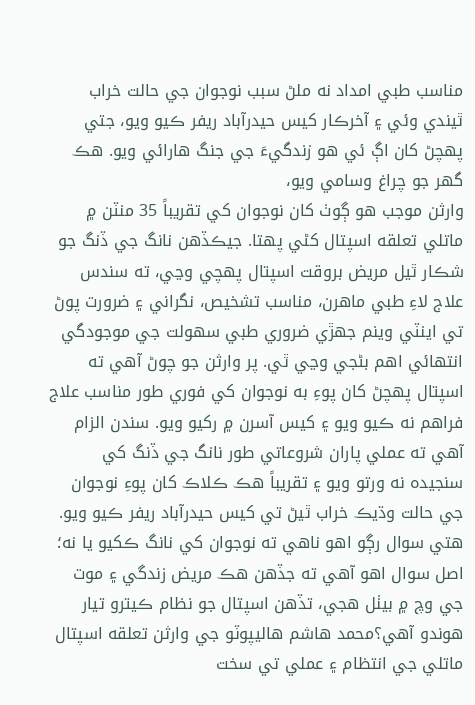مناسب طبي امداد نه ملڻ سبب نوجوان جي حالت خراب ٿيندي وئي ۽ آخرڪار کيس حيدرآباد ريفر ڪيو ويو، جتي پهچڻ کان اڳ ئي هو زندگيءَ جي جنگ هارائي ويو. هڪ گهر جو چراغ وسامي ويو،
وارثن موجب هو ڳوٺ کان نوجوان کي تقريباً 35 منٽن ۾ ماتلي تعلقه اسپتال کڻي پهتا. جيڪڏهن نانگ جي ڏنگ جو شڪار ٿيل مريض بروقت اسپتال پهچي وڃي، ته سندس علاج لاءِ طبي ماهرن، مناسب تشخيص، نگراني ۽ ضرورت پوڻ تي اينٽي وينم جهڙي ضروري طبي سهولت جي موجودگي انتهائي اهم بڻجي وڃي ٿي. پر وارثن جو چوڻ آهي ته اسپتال پهچڻ کان پوءِ به نوجوان کي فوري طور مناسب علاج فراهم نه ڪيو ويو ۽ کيس آسرن ۾ رکيو ويو. سندن الزام آهي ته عملي پاران شروعاتي طور نانگ جي ڏنگ کي سنجيده نه ورتو ويو ۽ تقريباً هڪ ڪلاڪ کان پوءِ نوجوان جي حالت وڌيڪ خراب ٿيڻ تي کيس حيدرآباد ريفر ڪيو ويو. هتي سوال رڳو اهو ناهي ته نوجوان کي نانگ ڪکيو يا نه؛
اصل سوال اهو آهي ته جڏهن هڪ مريض زندگي ۽ موت جي وچ ۾ بيٺل هجي، تڏهن اسپتال جو نظام ڪيترو تيار هوندو آهي؟محمد هاشم هاليپوٽو جي وارثن تعلقه اسپتال ماتلي جي انتظام ۽ عملي تي سخت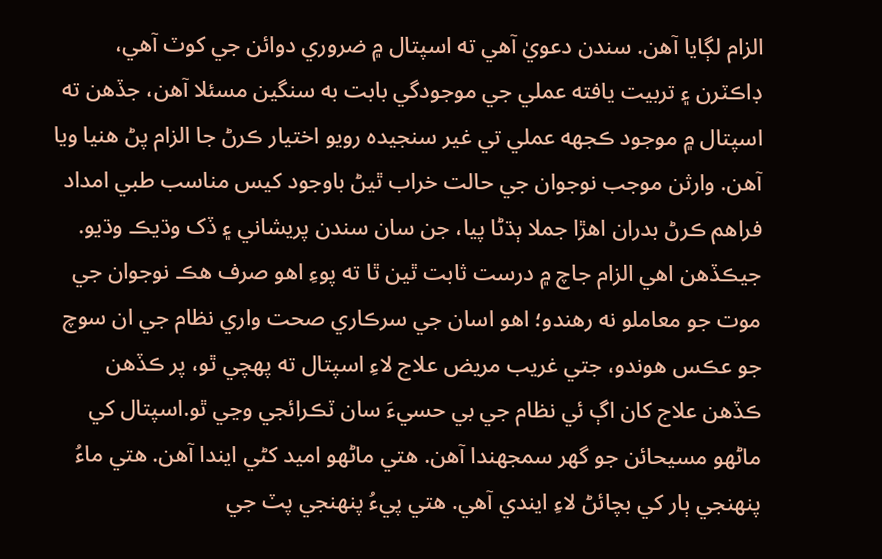الزام لڳايا آهن. سندن دعويٰ آهي ته اسپتال ۾ ضروري دوائن جي کوٽ آهي، ڊاڪٽرن ۽ تربيت يافته عملي جي موجودگي بابت به سنگين مسئلا آهن، جڏهن ته اسپتال ۾ موجود ڪجهه عملي تي غير سنجيده رويو اختيار ڪرڻ جا الزام پڻ هنيا ويا آهن. وارثن موجب نوجوان جي حالت خراب ٿيڻ باوجود کيس مناسب طبي امداد فراهم ڪرڻ بدران اهڙا جملا ٻڌڻا پيا، جن سان سندن پريشاني ۽ ڏک وڌيڪ وڌيو. جيڪڏهن اهي الزام جاچ ۾ درست ثابت ٿين ٿا ته پوءِ اهو صرف هڪ نوجوان جي موت جو معاملو نه رهندو؛ اهو اسان جي سرڪاري صحت واري نظام جي ان سوچ جو عڪس هوندو، جتي غريب مريض علاج لاءِ اسپتال ته پهچي ٿو، پر ڪڏهن ڪڏهن علاج کان اڳ ئي نظام جي بي حسيءَ سان ٽڪرائجي وڃي ٿو.اسپتال کي ماڻهو مسيحائن جو گهر سمجهندا آهن. هتي ماڻهو اميد کڻي ايندا آهن. هتي ماءُ پنهنجي ٻار کي بچائڻ لاءِ ايندي آهي. هتي پيءُ پنهنجي پٽ جي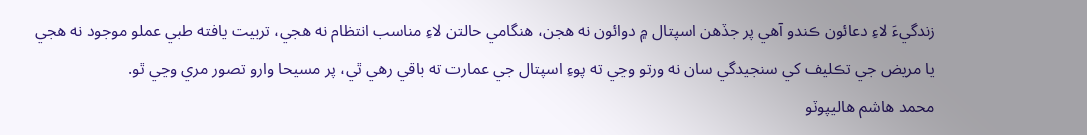زندگيءَ لاءِ دعائون ڪندو آهي پر جڏهن اسپتال ۾ دوائون نه هجن، هنگامي حالتن لاءِ مناسب انتظام نه هجي، تربيت يافته طبي عملو موجود نه هجي يا مريض جي تڪليف کي سنجيدگي سان نه ورتو وڃي ته پوءِ اسپتال جي عمارت ته باقي رهي ٿي، پر مسيحا وارو تصور مري وڃي ٿو.
محمد هاشم هاليپوٽو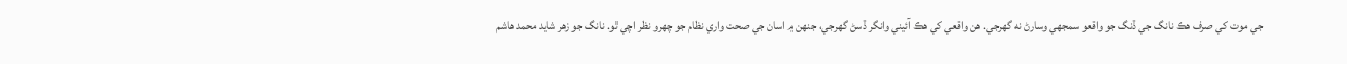جي موت کي صرف هڪ نانگ جي ڏنگ جو واقعو سمجهي وسارڻ نه گهرجي. هن واقعي کي هڪ آئيني وانگر ڏسڻ گهرجي، جنهن ۾ اسان جي صحت واري نظام جو چهرو نظر اچي ٿو. نانگ جو زهر شايد محمد هاشم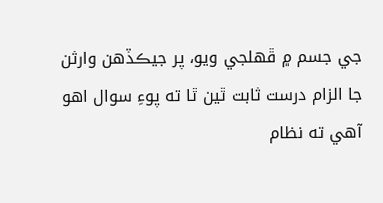جي جسم ۾ ڦهلجي ويو، پر جيڪڏهن وارثن جا الزام درست ثابت ٿين ٿا ته پوءِ سوال اهو آهي ته نظام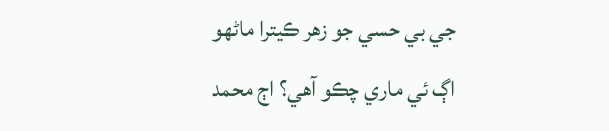جي بي حسي جو زهر ڪيترا ماڻهو اڳ ئي ماري چڪو آهي؟ اڄ محمد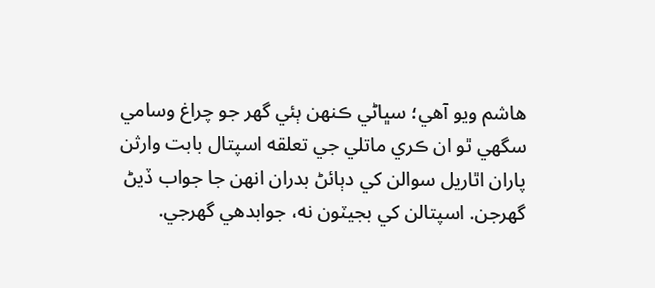هاشم ويو آهي؛ سڀاڻي ڪنهن ٻئي گهر جو چراغ وسامي سگهي ٿو ان ڪري ماتلي جي تعلقه اسپتال بابت وارثن پاران اٿاريل سوالن کي دٻائڻ بدران انهن جا جواب ڏيڻ گهرجن. اسپتالن کي بجيٽون نه، جوابدهي گهرجي.